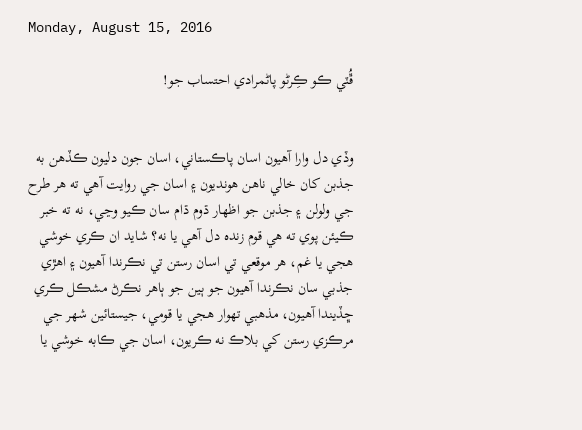Monday, August 15, 2016

ڦُٽي ڪو ڪِرڻو پاڻمرادي احتساب جو!


وڏي دل وارا آهيون اسان پاڪستاني، اسان جون دليون ڪڏهن به جذبن کان خالي ناهن هونديون ۽ اسان جي روايت آهي ته هر طرح جي ولولن ۽ جذبن جو اظهار ڌوم ڌام سان ڪيو وڃي، نه ته خبر ڪيئن پوي ته هي قوم زنده دل آهي يا نه؟ شايد ان ڪري خوشي هجي يا غم، هر موقعي تي اسان رستن تي نڪرندا آهيون ۽ اهڙي جذبي سان نڪرندا آهيون جو ٻين جو ٻاهر نڪرڻ مشڪل ڪري ڇڏيندا آهيون، مذهبي تهوار هجي يا قومي، جيستائين شهر جي مرڪزي رستن کي بلاڪ نه ڪريون، اسان جي ڪابه خوشي يا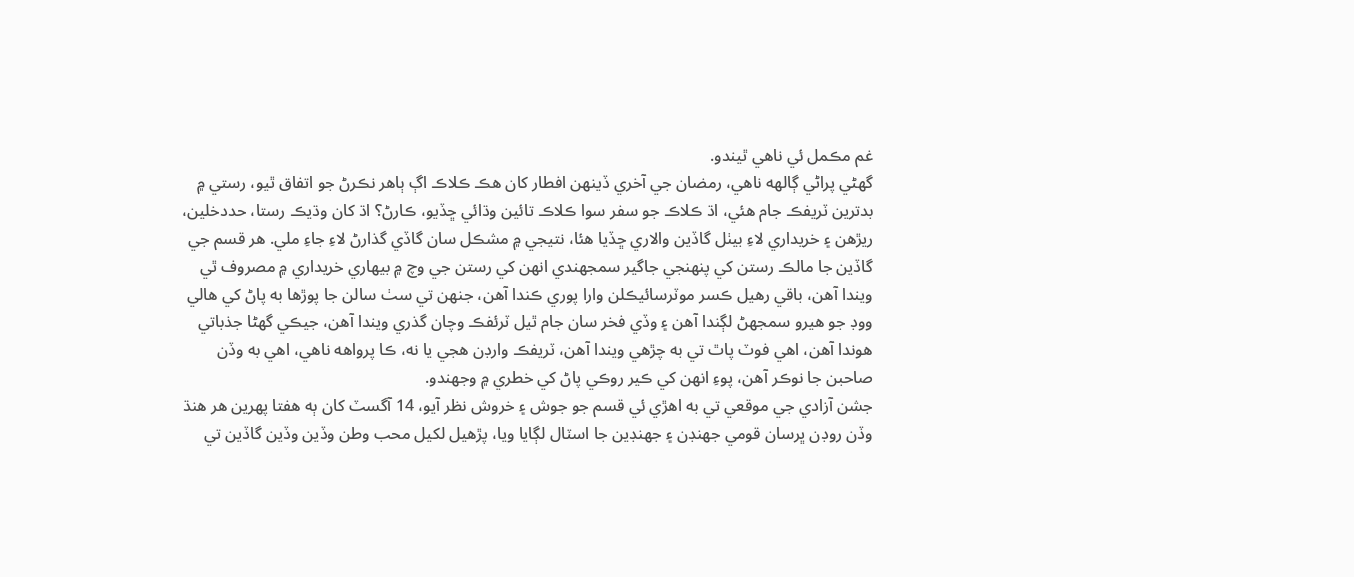غم مڪمل ئي ناهي ٿيندو.
گهڻي پراڻي ڳالهه ناهي، رمضان جي آخري ڏينهن افطار کان هڪ ڪلاڪ اڳ ٻاهر نڪرڻ جو اتفاق ٿيو، رستي ۾ بدترين ٽريفڪ جام هئي، اڌ ڪلاڪ جو سفر سوا ڪلاڪ تائين وڌائي ڇڏيو، ڪارڻ؟ اڌ کان وڌيڪ رستا، حددخلين، ريڙهن ۽ خريداري لاءِ بيٺل گاڏين والاري ڇڏيا هئا، نتيجي ۾ مشڪل سان گاڏي گذارڻ لاءِ جاءِ ملي. هر قسم جي گاڏين جا مالڪ رستن کي پنهنجي جاگير سمجهندي انهن کي رستن جي وچ ۾ بيهاري خريداري ۾ مصروف ٿي ويندا آهن، باقي رهيل ڪسر موٽرسائيڪلن وارا پوري ڪندا آهن، جنهن تي سٺ سالن جا پوڙها به پاڻ کي هالي ووڊ جو هيرو سمجهڻ لڳندا آهن ۽ وڏي فخر سان جام ٿيل ٽرئفڪ وچان گذري ويندا آهن، جيڪي گهڻا جذباتي هوندا آهن، اهي فوٽ پاٿ تي به چڙهي ويندا آهن، ٽريفڪ وارڊن هجي يا نه، ڪا پرواهه ناهي، اهي به وڏن صاحبن جا نوڪر آهن، پوءِ انهن کي ڪير روڪي پاڻ کي خطري ۾ وجهندو.
جشن آزادي جي موقعي تي به اهڙي ئي قسم جو جوش ۽ خروش نظر آيو، 14 آگسٽ کان ٻه هفتا پهرين هر هنڌ وڏن روڊن ڀرسان قومي جهنڊن ۽ جهنڊين جا اسٽال لڳايا ويا، پڙهيل لکيل محب وطن وڏين وڏين گاڏين تي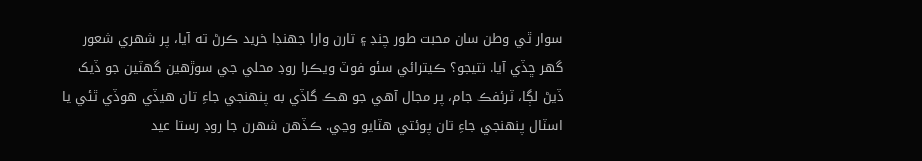سوار ٿي وطن سان محبت طور چنڊ ۽ تارن وارا جهنڊا خريد ڪرڻ ته آيا، پر شهري شعور گهر ڇڏي آيا. نتيجو؟ ڪيترائي سئو فوٽ ويڪرا روڊ محلي جي سوڙهين گهٽين جو ڏيک ڏيڻ لڳا، ٽرئفڪ جام، پر مجال آهي جو هڪ گاڏي به پنهنجي جاءِ تان هيڏي هوڏي ٿئي يا اسٽال پنهنجي جاءِ تان پوئتي هٽايو وڃي. ڪڏهن شهرن جا روڊ رستا عيد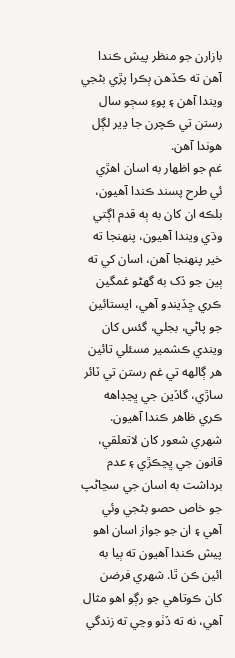بازارن جو منظر پيش ڪندا آهن ته ڪڏهن ٻڪرا پڙي بڻجي ويندا آهن ۽ پوءِ سڄو سال رستن تي ڪچرن جا ڍير لڳل هوندا آهن.
غم جو اظهار به اسان اهڙي ئي طرح پسند ڪندا آهيون، بلڪه ان کان به ٻه قدم اڳتي وڌي ويندا آهيون، پنهنجا ته خير پنهنجا آهن، اسان کي ته ٻين جو ڏک به گهڻو غمگين ڪري ڇڏيندو آهي، ايستائين جو پاڻي، بجلي، گئس کان ويندي ڪشمير مسئلي تائين هر ڳالهه تي غم رستن تي ٽائر ساڙي، گاڏين جي ڀڃڊاهه ڪري ظاهر ڪندا آهيون.  شهري شعور کان لاتعلقي، قانون جي ڀڃڪڙي ۽ عدم برداشت به اسان جي سڃاڻپ جو خاص حصو بڻجي وئي آهي ۽ ان جو جواز اسان اهو پيش ڪندا آهيون ته ٻيا به ائين ڪن ٿا. شهري فرضن کان ڪوتاهي جو رڳو اهو مثال آهي، نه ته ڏٺو وڃي ته زندگي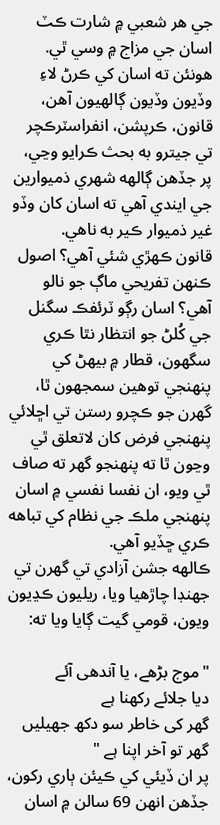جي هر شعبي ۾ شارت ڪٽ اسان جي مزاج ۾ وسي ٿي. هونئن ته اسان کي ڪرڻ لاءِ وڏيون وڏيون ڳالهيون آهن، قانون، ڪرپشن، انفراسٽرڪچر تي جيترو به بحث ڪرايو وڃي، پر جڏهن ڳالهه شهري ذميوارين جي ايندي آهي ته اسان کان وڏو غير ذميوار ڪير به ناهي.
قانون ڪهڙي شئي آهي؟ اصول ڪنهن تفريحي ماڳ جو نالو آهي؟ اسان رڳو ٽرئفڪ سگنل جي کُلڻ جو انتظار نٿا ڪري سگهون، قطار ۾ بيهڻ کي پنهنجي توهين سمجهون ٿا، گهرن جو ڪچرو رستن تي اڇلائي پنهنجي فرض کان لاتعلق ٿي وڃون ٿا ته پنهنجو گهر ته صاف ٿي ويو، ان نفسا نفسي ۾ اسان پنهنجي ملڪ جي نظام کي تباهه ڪري ڇڏيو آهي.
ڪالهه جشن آزادي تي گهرن تي جهنڊا چاڙهيا ويا، ريليون ڪڍيون ويون، قومي گيت ڳايا ويا ته:

"موج بڑھے، یا آندھی آئے
دیا جلائے رکھنا ہے
گھر کی خاطر سو دکھ جھیلیں
گھر تو آخر اپنا ہے "
پر ان ڏيئي کي ڪيئن ٻاري رکون، جڏهن انهن 69 سالن ۾ اسان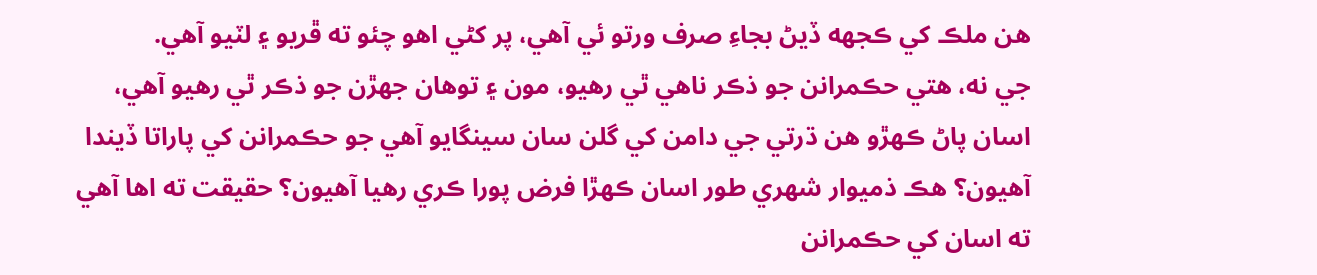هن ملڪ کي ڪجهه ڏيڻ بجاءِ صرف ورتو ئي آهي، پر کڻي اهو چئو ته ڦريو ۽ لٽيو آهي.
جي نه، هتي حڪمرانن جو ذڪر ناهي ٿي رهيو، مون ۽ توهان جهڙن جو ذڪر ٿي رهيو آهي، اسان پاڻ ڪهڙو هن ڌرتي جي دامن کي گلن سان سينگايو آهي جو حڪمرانن کي پاراتا ڏيندا آهيون؟ هڪ ذميوار شهري طور اسان ڪهڙا فرض پورا ڪري رهيا آهيون؟ حقيقت ته اها آهي ته اسان کي حڪمرانن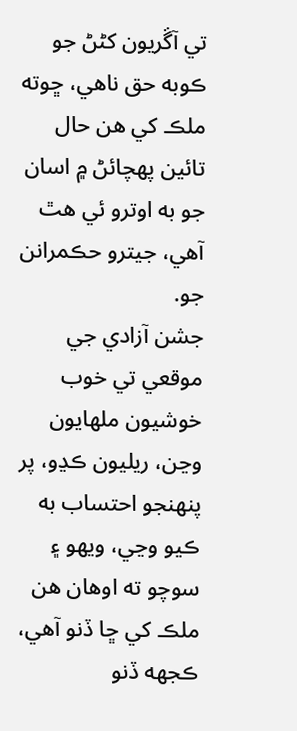تي آڱريون کڻڻ جو ڪوبه حق ناهي، ڇوته ملڪ کي هن حال تائين پهچائڻ ۾ اسان جو به اوترو ئي هٿ آهي، جيترو حڪمرانن جو.
جشن آزادي جي موقعي تي خوب خوشيون ملهايون وڃن، ريليون ڪڍو، پر پنهنجو احتساب به ڪيو وڃي، ويهو ۽ سوچو ته اوهان هن ملڪ کي ڇا ڏنو آهي، ڪجهه ڏنو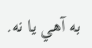به آهي يا نه.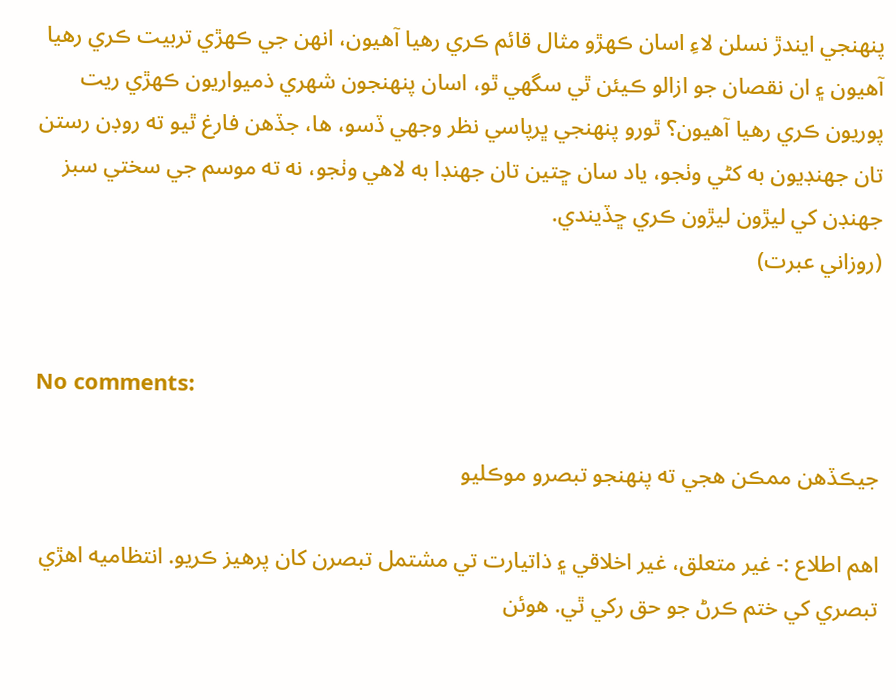پنهنجي ايندڙ نسلن لاءِ اسان ڪهڙو مثال قائم ڪري رهيا آهيون، انهن جي ڪهڙي تربيت ڪري رهيا آهيون ۽ ان نقصان جو ازالو ڪيئن ٿي سگهي ٿو، اسان پنهنجون شهري ذميواريون ڪهڙي ريت پوريون ڪري رهيا آهيون؟ ٿورو پنهنجي ڀرپاسي نظر وجهي ڏسو، ها، جڏهن فارغ ٿيو ته روڊن رستن تان جهنڊيون به کڻي وٺجو، ياد سان ڇتين تان جهنڊا به لاهي وٺجو، نه ته موسم جي سختي سبز جهنڊن کي ليڙون ليڙون ڪري ڇڏيندي.
(روزاني عبرت)


No comments:

جيڪڏهن ممڪن هجي ته پنهنجو تبصرو موڪليو

اهم اطلاع :- غير متعلق، غير اخلاقي ۽ ذاتيارت تي مشتمل تبصرن کان پرهيز ڪريو. انتظاميه اهڙي تبصري کي ختم ڪرڻ جو حق رکي ٿي. هوئن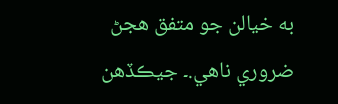به خيالن جو متفق هجڻ ضروري ناهي.۔ جيڪڏهن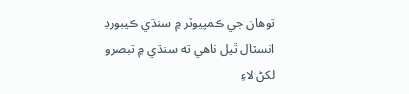توهان جي ڪمپيوٽر ۾ سنڌي ڪيبورڊ انسٽال ٿيل ناهي ته سنڌي ۾ تبصرو لکڻ لاءِ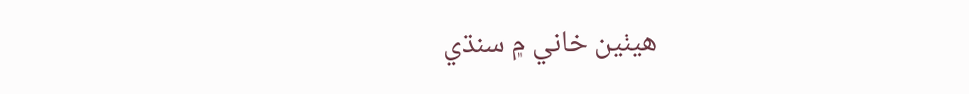هيٺين خاني ۾ سنڌي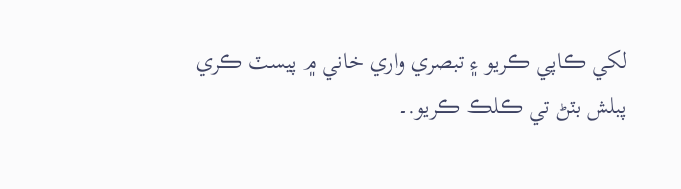لکي ڪاپي ڪريو ۽ تبصري واري خاني ۾ پيسٽ ڪري پبلش بٽڻ تي ڪلڪ ڪريو.۔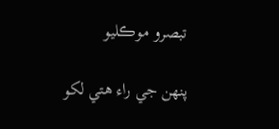تبصرو موڪليو

پنهن جي راء هتي لکو